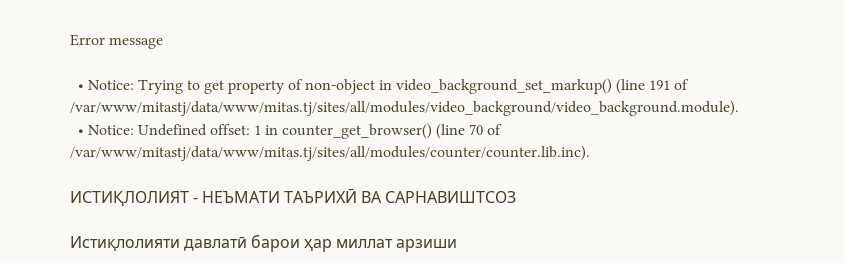Error message

  • Notice: Trying to get property of non-object in video_background_set_markup() (line 191 of /var/www/mitastj/data/www/mitas.tj/sites/all/modules/video_background/video_background.module).
  • Notice: Undefined offset: 1 in counter_get_browser() (line 70 of /var/www/mitastj/data/www/mitas.tj/sites/all/modules/counter/counter.lib.inc).

ИСТИҚЛОЛИЯТ - НЕЪМАТИ ТАЪРИХӢ ВА САРНАВИШТСОЗ

Истиқлолияти давлатӣ барои ҳар миллат арзиши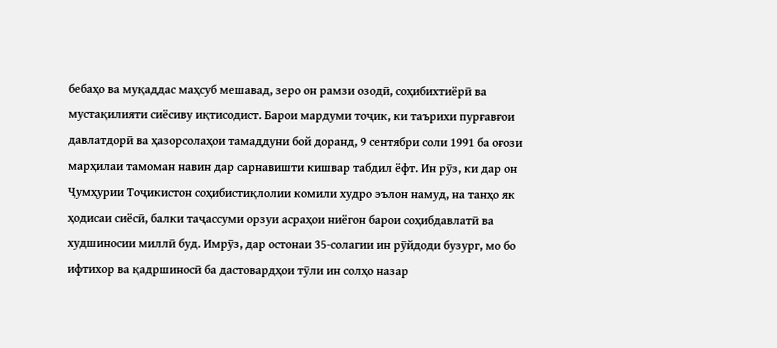бебаҳо ва муқаддас маҳсуб мешавад, зеро он рамзи озодӣ, соҳибихтиёрӣ ва мустақилияти сиёсиву иқтисодист. Барои мардуми тоҷик, ки таърихи пурғавғои давлатдорӣ ва ҳазорсолаҳои тамаддуни бой доранд, 9 сентябри соли 1991 ба оғози марҳилаи тамоман навин дар сарнавишти кишвар табдил ёфт. Ин рӯз, ки дар он Ҷумҳурии Тоҷикистон соҳибистиқлолии комили худро эълон намуд, на танҳо як ҳодисаи сиёсӣ, балки таҷассуми орзуи асраҳои ниёгон барои соҳибдавлатӣ ва худшиносии миллӣ буд. Имрӯз, дар остонаи 35-солагии ин рӯйдоди бузург, мо бо ифтихор ва қадршиносӣ ба дастовардҳои тӯли ин солҳо назар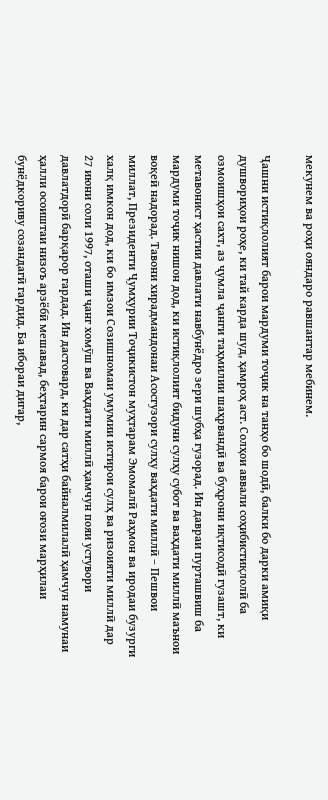мекунем ва роҳи ояндаро равшантар мебинем.

Ҷашни истиқлолият барои мардуми тоҷик на танҳо бо шодӣ, балки бо дарки амиқи душвориҳои роҳе, ки тай карда шуд, ҳамроҳ аст. Солҳои аввали соҳибистиқлолӣ ба озмоишҳои сахт, аз ҷумла ҷанги таҳмилии шаҳрвандӣ ва буҳрони иқтисодӣ гузашт, ки метавонист ҳастии давлати навбунёдро зери шубҳа гузорад. Ин давраи пурташвиш ба мардуми тоҷик нишон дод, ки истиқлолият бидуни сулҳу субот ва ваҳдати миллӣ маънои воқеӣ надорад. Тавони хирадмандонаи Асосгузори сулҳу ваҳдати миллӣ – Пешвои миллат, Президенти Ҷумҳурии Тоҷикистон муҳтарам Эмомалӣ Раҳмон ва иродаи бузурги халқ имкон дод, ки бо имзои Созишномаи умумии истирои сулҳ ва ризоияти миллӣ дар 27 июни соли 1997, оташи ҷанг хомӯш ва Ваҳдати миллӣ ҳамчун пояи устувори давлатдорӣ барқарор гардад. Ин дастовард, ки дар сатҳи байналмилалӣ ҳамчун намунаи ҳалли осоиштаи низоъ арзёбӣ мешавад, беҳтарин сармоя барои оғози марҳилаи бунёдкориву созандагӣ гардид. Ба ибораи дигар,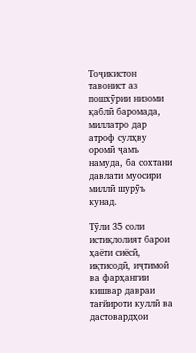Тоҷикистон тавонист аз пошхӯрии низоми қаблӣ баромада, миллатро дар атроф сулҳву оромӣ ҷамъ намуда, ба сохтани давлати муосири миллӣ шурӯъ кунад.

Тӯли 35 соли истиқлолият барои ҳаёти сиёсӣ, иқтисодӣ, иҷтимоӣ ва фарҳангии кишвар давраи тағйироти куллӣ ва дастовардҳои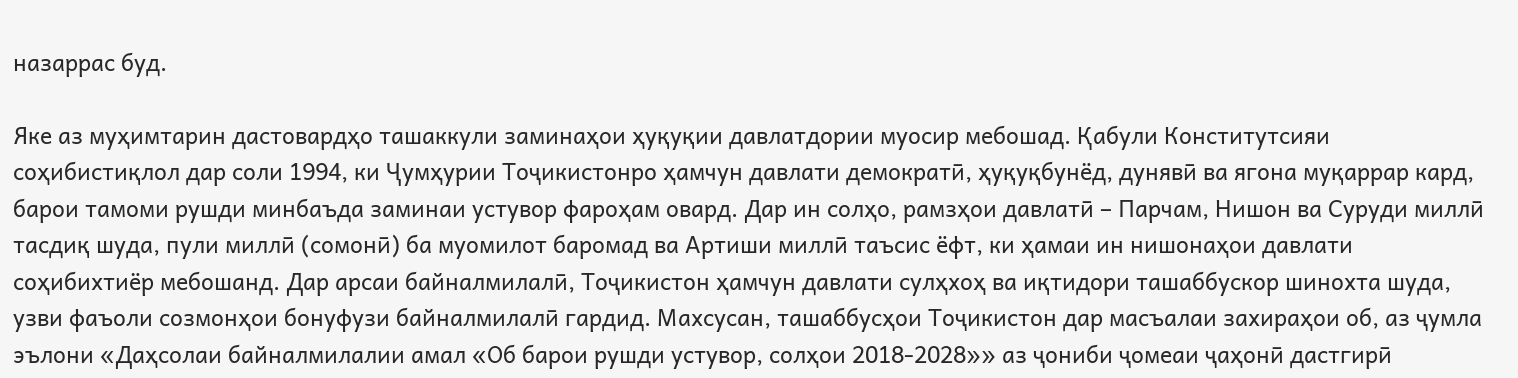назаррас буд.

Яке аз муҳимтарин дастовардҳо ташаккули заминаҳои ҳуқуқии давлатдории муосир мебошад. Қабули Конститутсияи соҳибистиқлол дар соли 1994, ки Ҷумҳурии Тоҷикистонро ҳамчун давлати демократӣ, ҳуқуқбунёд, дунявӣ ва ягона муқаррар кард, барои тамоми рушди минбаъда заминаи устувор фароҳам овард. Дар ин солҳо, рамзҳои давлатӣ – Парчам, Нишон ва Суруди миллӣ тасдиқ шуда, пули миллӣ (сомонӣ) ба муомилот баромад ва Артиши миллӣ таъсис ёфт, ки ҳамаи ин нишонаҳои давлати соҳибихтиёр мебошанд. Дар арсаи байналмилалӣ, Тоҷикистон ҳамчун давлати сулҳхоҳ ва иқтидори ташаббускор шинохта шуда, узви фаъоли созмонҳои бонуфузи байналмилалӣ гардид. Махсусан, ташаббусҳои Тоҷикистон дар масъалаи захираҳои об, аз ҷумла эълони «Даҳсолаи байналмилалии амал «Об барои рушди устувор, солҳои 2018-2028»» аз ҷониби ҷомеаи ҷаҳонӣ дастгирӣ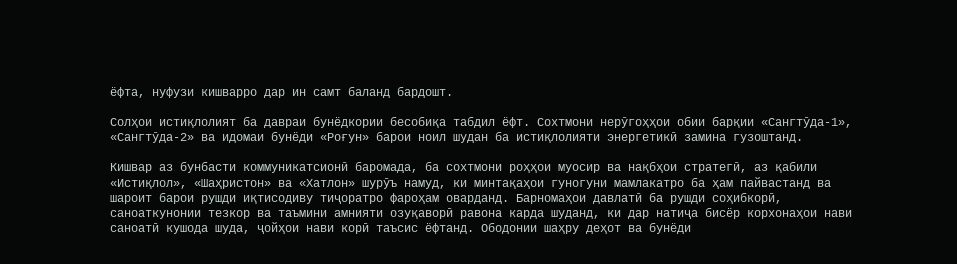ёфта, нуфузи кишварро дар ин самт баланд бардошт.

Солҳои истиқлолият ба давраи бунёдкории бесобиқа табдил ёфт. Сохтмони нерӯгоҳҳои обии барқии «Сангтӯда-1», «Сангтӯда-2» ва идомаи бунёди «Роғун» барои ноил шудан ба истиқлолияти энергетикӣ замина гузоштанд.

Кишвар аз бунбасти коммуникатсионӣ баромада, ба сохтмони роҳҳои муосир ва нақбҳои стратегӣ, аз қабили «Истиқлол», «Шаҳристон» ва «Хатлон» шурӯъ намуд, ки минтақаҳои гуногуни мамлакатро ба ҳам пайвастанд ва шароит барои рушди иқтисодиву тиҷоратро фароҳам оварданд. Барномаҳои давлатӣ ба рушди соҳибкорӣ, саноаткунонии тезкор ва таъмини амнияти озуқаворӣ равона карда шуданд, ки дар натиҷа бисёр корхонаҳои нави саноатӣ кушода шуда, ҷойҳои нави корӣ таъсис ёфтанд. Ободонии шаҳру деҳот ва бунёди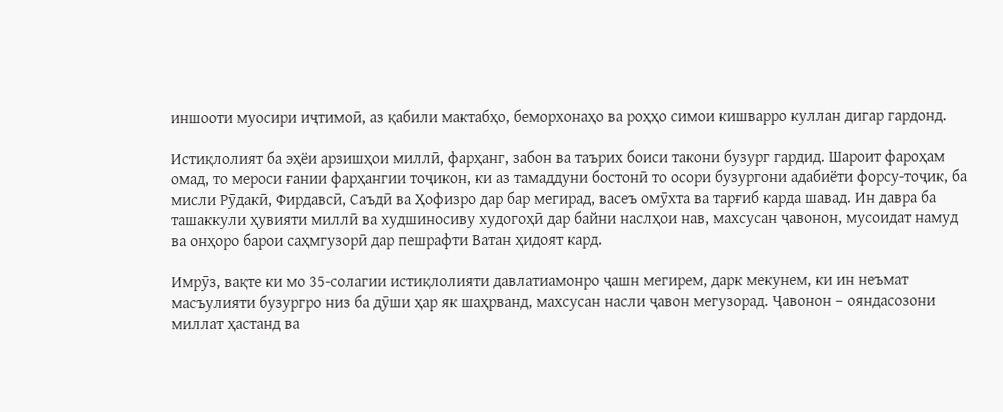иншооти муосири иҷтимоӣ, аз қабили мактабҳо, беморхонаҳо ва роҳҳо симои кишварро куллан дигар гардонд.

Истиқлолият ба эҳёи арзишҳои миллӣ, фарҳанг, забон ва таърих боиси такони бузург гардид. Шароит фароҳам омад, то мероси ғании фарҳангии тоҷикон, ки аз тамаддуни бостонӣ то осори бузургони адабиёти форсу-тоҷик, ба мисли Рӯдакӣ, Фирдавсӣ, Саъдӣ ва Ҳофизро дар бар мегирад, васеъ омӯхта ва тарғиб карда шавад. Ин давра ба ташаккули ҳувияти миллӣ ва худшиносиву худогоҳӣ дар байни наслҳои нав, махсусан ҷавонон, мусоидат намуд ва онҳоро барои саҳмгузорӣ дар пешрафти Ватан ҳидоят кард.

Имрӯз, вақте ки мо 35-солагии истиқлолияти давлатиамонро ҷашн мегирем, дарк мекунем, ки ин неъмат масъулияти бузургро низ ба дӯши ҳар як шаҳрванд, махсусан насли ҷавон мегузорад. Ҷавонон – ояндасозони миллат ҳастанд ва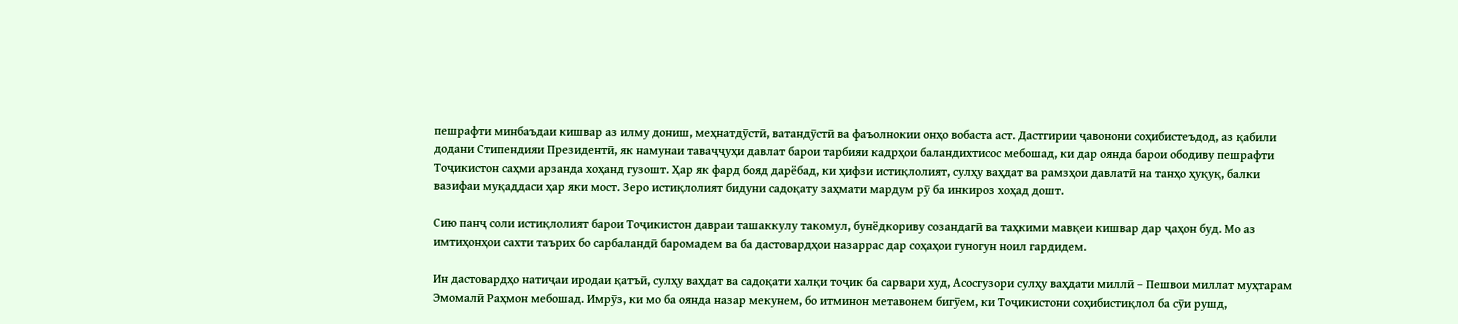пешрафти минбаъдаи кишвар аз илму дониш, меҳнатдӯстӣ, ватандӯстӣ ва фаъолнокии онҳо вобаста аст. Дастгирии ҷавонони соҳибистеъдод, аз қабили додани Стипендияи Президентӣ, як намунаи таваҷҷуҳи давлат барои тарбияи кадрҳои баландихтисос мебошад, ки дар оянда барои ободиву пешрафти Тоҷикистон саҳми арзанда хоҳанд гузошт. Ҳар як фард бояд дарёбад, ки ҳифзи истиқлолият, сулҳу ваҳдат ва рамзҳои давлатӣ на танҳо ҳуқуқ, балки вазифаи муқаддаси ҳар яки мост. Зеро истиқлолият бидуни садоқату заҳмати мардум рӯ ба инкироз хоҳад дошт.

Сию панҷ соли истиқлолият барои Тоҷикистон давраи ташаккулу такомул, бунёдкориву созандагӣ ва таҳкими мавқеи кишвар дар ҷаҳон буд. Мо аз имтиҳонҳои сахти таърих бо сарбаландӣ баромадем ва ба дастовардҳои назаррас дар соҳаҳои гуногун ноил гардидем.

Ин дастовардҳо натиҷаи иродаи қатъӣ, сулҳу ваҳдат ва садоқати халқи тоҷик ба сарвари худ, Асосгузори сулҳу ваҳдати миллӣ – Пешвои миллат муҳтарам Эмомалӣ Раҳмон мебошад. Имрӯз, ки мо ба оянда назар мекунем, бо итминон метавонем бигӯем, ки Тоҷикистони соҳибистиқлол ба сӯи рушд,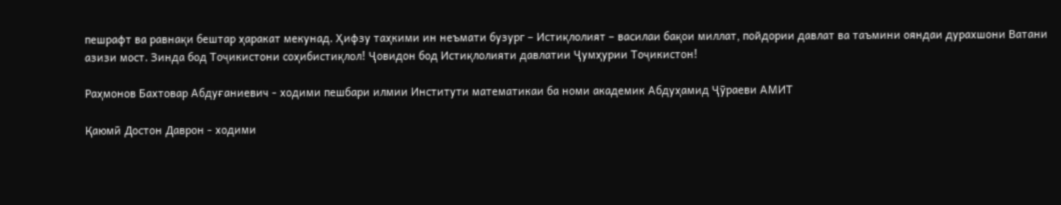пешрафт ва равнақи бештар ҳаракат мекунад. Ҳифзу таҳкими ин неъмати бузург – Истиқлолият – василаи бақои миллат, пойдории давлат ва таъмини ояндаи дурахшони Ватани азизи мост. Зинда бод Тоҷикистони соҳибистиқлол! Ҷовидон бод Истиқлолияти давлатии Ҷумҳурии Тоҷикистон!

Раҳмонов Бахтовар Абдуғаниевич - ходими пешбари илмии Институти математикаи ба номи академик Абдуҳамид Ҷӯраеви АМИТ

Қаюмӣ Достон Даврон - ходими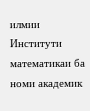илмии Институти математикаи ба номи академик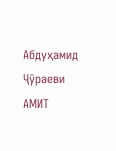Абдуҳамид Ҷӯраеви АМИТ